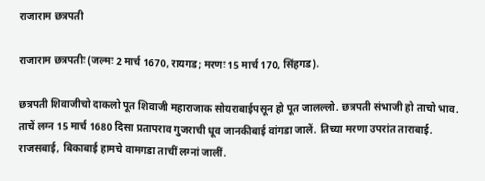राजाराम छत्रपती

राजाराम छत्रपतीः (जल्मः 2 मार्च 1670, रायगड; मरणः 15 मार्च 170, सिंहगड).

छत्रपती शिवाजीचो दाकलो पूत शिवाजी महाराजाक सोयराबाईपसून हो पूत जालल्लो. छत्रपती संभाजी हो ताचो भाव. ताचें लग्न 15 मार्च 1680 दिसा प्रतापराव गुजराची धूव जानकीबाई वांगडा जालें. तिच्या मरणा उपरांत ताराबाई. राजसबाई, बिकाबाई हामचे वामगडा ताचीं लग्नां जालीं.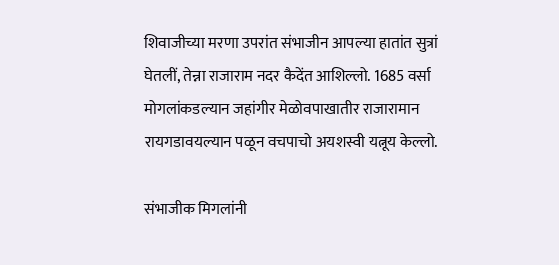शिवाजीच्या मरणा उपरांत संभाजीन आपल्या हातांत सुत्रां घेतलीं, तेन्ना राजाराम नदर कैदेंत आशिल्लो. 1685 वर्सा मोगलांकडल्यान जहांगीर मेळोवपाखातीर राजारामान रायगडावयल्यान पळून वचपाचो अयशस्वी यत्नूय केल्लो.

संभाजीक मिगलांनी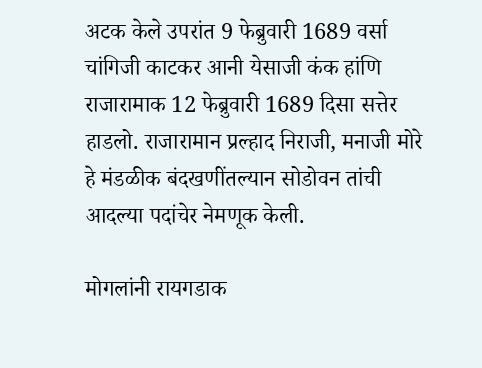अटक केले उपरांत 9 फेब्रुवारी 1689 वर्सा चांगिजी काटकर आनी येसाजी कंक हांणि राजारामाक 12 फेब्रुवारी 1689 दिसा सत्तेर हाडलो. राजारामान प्रल्हाद निराजी, मनाजी मोरे हे मंडळीक बंदखणींतल्यान सोडोवन तांची आदल्या पदांचेर नेमणूक केली.

मोगलांनी रायगडाक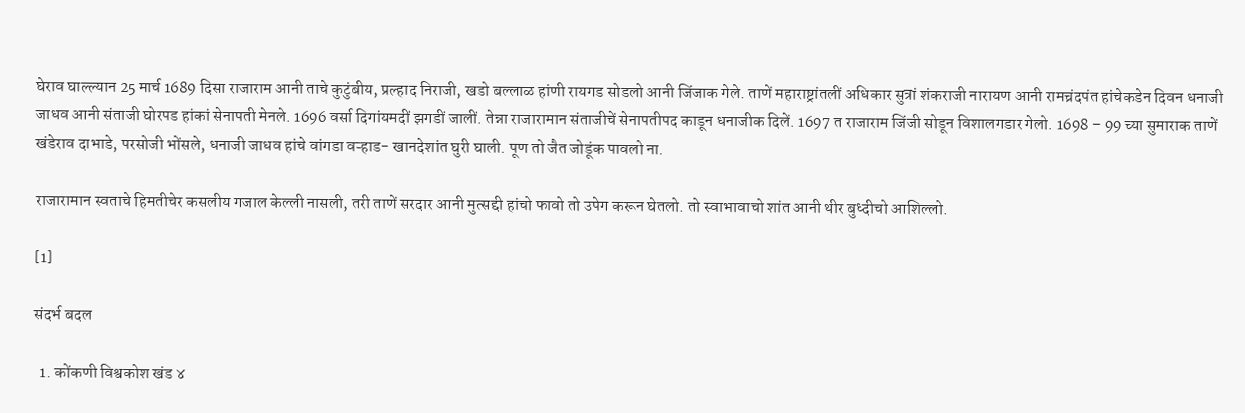घेराव घाल्ल्यान 25 मार्च 1689 दिसा राजाराम आनी ताचे कुटुंबीय, प्रल्हाद निराजी, खडो बल्लाळ हांणी रायगड सोडलो आनी जिंजाक गेले. ताणें महाराष्ट्रांतलीं अधिकार सुत्रां शंकराजी नारायण आनी रामच्रंदपंत हांचेकडेन दिवन धनाजी जाधव आनी संताजी घोरपड हांकां सेनापती मेनले. 1696 वर्सा दिगांयमदीं झगडीं जालीं. तेन्ना राजारामान संताजीचें सेनापतीपद काडून धनाजीक दिलें. 1697 त राजाराम जिंजी सोडून विशालगडार गेलो. 1698 – 99 च्या सुमाराक ताणें खंडेराव दाभाडे, परसोजी भोंसले, धनाजी जाधव हांचे वांगडा वऱ्हाड- खानदेशांत घुरी घाली. पूण तो जैत जोडूंक पावलो ना.

राजारामान स्वताचे हिमतीचेर कसलीय गजाल केल्ली नासली, तरी ताणें सरदार आनी मुत्सद्दी हांचो फावो तो उपेग करून घेतलो. तो स्वाभावाचो शांत आनी थीर बुध्दीचो आशिल्लो.

[1]

संदर्भ बदल

  1. कोंकणी विश्वकोश खंड ४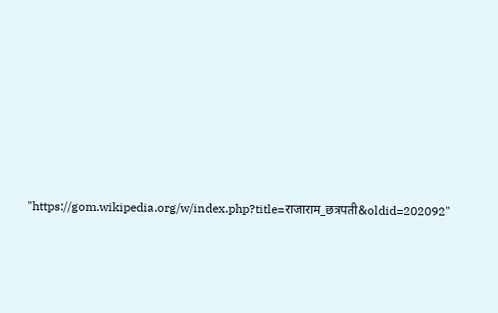"https://gom.wikipedia.org/w/index.php?title=राजाराम_छत्रपती&oldid=202092"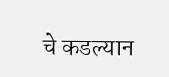चे कडल्यान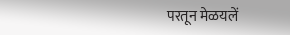परतून मेळयलें